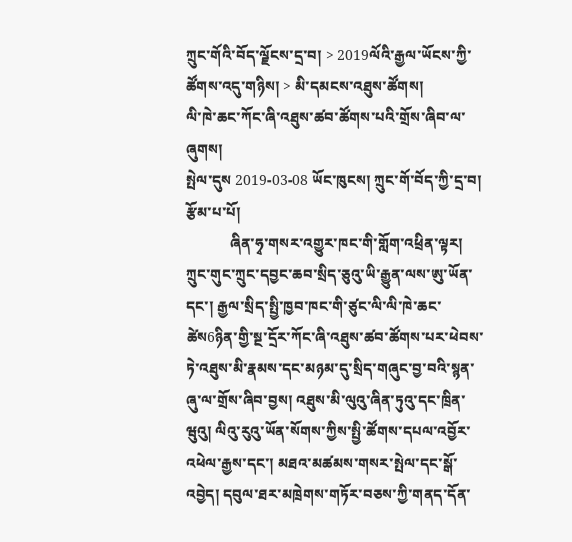ཀྲུང་གོའི་བོད་ལྗོངས་དྲ་བ། > 2019ལོའི་རྒྱལ་ཡོངས་ཀྱི་ཚོགས་འདུ་གཉིས། > མི་དམངས་འཐུས་ཚོགས།
ལི་ཁེ་ཆང་ཀོང་ཞི་འཐུས་ཚབ་ཚོགས་པའི་གྲོས་ཞིབ་ལ་ཞུགས།
སྤེལ་དུས 2019-03-08 ཡོང་ཁུངས། ཀྲུང་གོ་བོད་ཀྱི་དྲ་བ། རྩོམ་པ་པོ།
            ཞིན་ཧྭ་གསར་འགྱུར་ཁང་གི་གློག་འཕྲིན་ལྟར། ཀྲུང་གུང་ཀྲུང་དབྱང་ཆབ་སྲིད་ཅུའུ་ཡི་རྒྱུན་ལས་ཨུ་ཡོན་དང་། རྒྱལ་སྲིད་སྤྱི་ཁྱབ་ཁང་གི་ཙུང་ལི་ལི་ཁེ་ཆང་ཚེས6ཉིན་གྱི་སྔ་དྲོར་ཀོང་ཞི་འཐུས་ཚབ་ཚོགས་པར་ཕེབས་ཏེ་འཐུས་མི་རྣམས་དང་མཉམ་དུ་སྲིད་གཞུང་བྱ་བའི་སྙན་ཞུ་ལ་གྲོས་ཞིབ་བྱས། འཐུས་མི་ལུའུ་ཞིན་ཏུའུ་དང་ཁྲིན་ཝུའུ། ལིའུ་རུའུ་ཡོན་སོགས་ཀྱིས་སྤྱི་ཚོགས་དཔལ་འབྱོར་འཕེལ་རྒྱས་དང་། མཐའ་མཚམས་གསར་སྤེལ་དང་སྒོ་འབྱེད། དབུལ་ཐར་མཁྲེགས་གཏོར་བཅས་ཀྱི་གནད་དོན་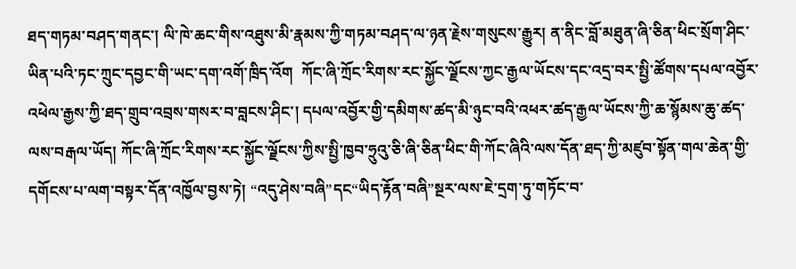ཐད་གཏམ་བཤད་གནང་། ལི་ཁེ་ཆང་གིས་འཐུས་མི་རྣམས་ཀྱི་གཏམ་བཤད་ལ་ཉན་རྗེས་གསུངས་རྒྱུར། ན་ནིང་བློ་མཐུན་ཞི་ཅིན་ཕིང་སྲོག་ཤིང་ཡིན་པའི་ཏང་ཀྲུང་དབྱང་གི་ཡང་དག་འགོ་ཁྲིད་འོག  ཀོང་ཞི་ཀྲོང་རིགས་རང་སྐྱོང་ལྗོངས་ཀྱང་རྒྱལ་ཡོངས་དང་འདྲ་བར་སྤྱི་ཚོགས་དཔལ་འབྱོར་འཕེལ་རྒྱས་ཀྱི་ཐད་གྲུབ་འབྲས་གསར་བ་བླངས་ཤིང་། དཔལ་འབྱོར་གྱི་དམིགས་ཚད་མི་ཉུང་བའི་འཕར་ཚད་རྒྱལ་ཡོངས་ཀྱི་ཆ་སྙོམས་ཆུ་ཚད་ལས་བརྒལ་ཡོད། ཀོང་ཞི་ཀྲོང་རིགས་རང་སྐྱོང་ལྗོངས་ཀྱིས་སྤྱི་ཁྱབ་ཧྲུའུ་ཅི་ཞི་ཅིན་ཕིང་གི་ཀོང་ཞིའི་ལས་དོན་ཐད་ཀྱི་མཛུབ་སྟོན་གལ་ཆེན་གྱི་དགོངས་པ་ལག་བསྟར་དོན་འཁྱོལ་བྱས་ཏེ། “འདུ་ཤེས་བཞི”དང“ཡིད་རྟོན་བཞི”སྔར་ལས་ཇེ་དྲག་ཏུ་གཏོང་བ་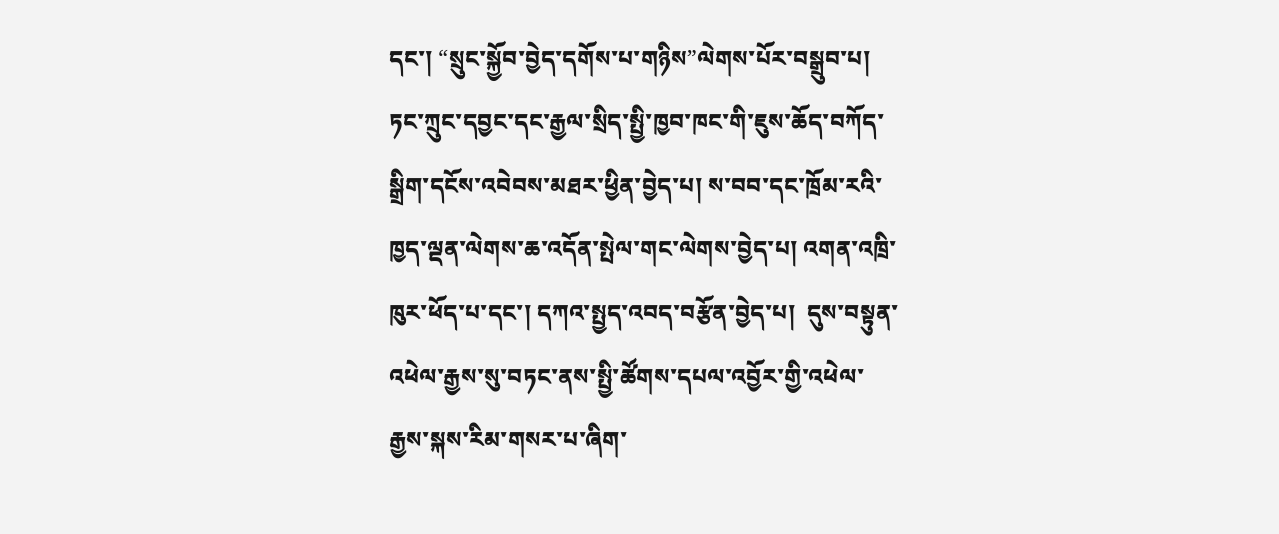དང་། “སྲུང་སྐྱོབ་བྱེད་དགོས་པ་གཉིས”ལེགས་པོར་བསྒྲུབ་པ།  ཏང་ཀྲུང་དབྱང་དང་རྒྱལ་སྲིད་སྤྱི་ཁྱབ་ཁང་གི་ཇུས་ཆོད་བཀོད་སྒྲིག་དངོས་འབེབས་མཐར་ཕྱིན་བྱེད་པ། ས་བབ་དང་ཁྲོམ་རའི་ཁྱད་ལྡན་ལེགས་ཆ་འདོན་སྤེལ་གང་ལེགས་བྱེད་པ། འགན་འཁྲི་ཁུར་ཕོད་པ་དང་། དཀའ་སྤྱད་འབད་བརྩོན་བྱེད་པ།  དུས་བསྟུན་འཕེལ་རྒྱས་སུ་བཏང་ནས་སྤྱི་ཚོགས་དཔལ་འབྱོར་གྱི་འཕེལ་རྒྱས་སྐས་རིམ་གསར་པ་ཞིག་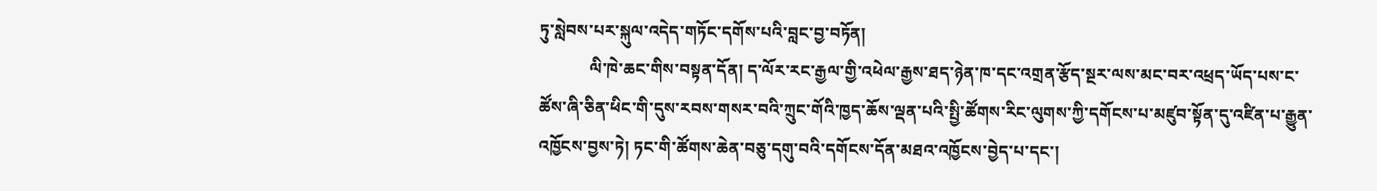ཏུ་སླེབས་པར་སྐུལ་འདེད་གཏོང་དགོས་པའི་བླང་བྱ་བཏོན།
            ལི་ཁེ་ཆང་གིས་བསྟན་དོན། ད་ལོར་རང་རྒྱལ་གྱི་འཕེལ་རྒྱས་ཐད་ཉེན་ཁ་དང་འགྲན་རྩོད་སྔར་ལས་མང་བར་འཕྲད་ཡོད་པས་ང་ཚོས་ཞི་ཅིན་ཕིང་གི་དུས་རབས་གསར་བའི་ཀྲུང་གོའི་ཁྱད་ཆོས་ལྡན་པའི་སྤྱི་ཚོགས་རིང་ལུགས་ཀྱི་དགོངས་པ་མཛུབ་སྟོན་དུ་འཛིན་པ་རྒྱུན་འཁྱོངས་བྱས་ཏེ། ཏང་གི་ཚོགས་ཆེན་བཅུ་དགུ་བའི་དགོངས་དོན་མཐའ་འཁྱོངས་བྱེད་པ་དང་།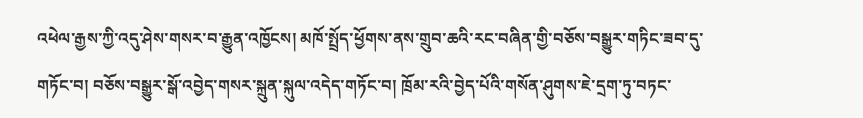འཕེལ་རྒྱས་ཀྱི་འདུ་ཤེས་གསར་བ་རྒྱུན་འཁྱོངས། མཁོ་སྤྲོད་ཕྱོགས་ནས་གྲུབ་ཆའི་རང་བཞིན་གྱི་བཅོས་བསྒྱུར་གཏིང་ཟབ་དུ་གཏོང་བ། བཅོས་བསྒྱུར་སྒོ་འབྱེད་གསར་སྐྲུན་སྐུལ་འདེད་གཏོང་བ། ཁྲོམ་རའི་བྱེད་པོའི་གསོན་ཤུགས་ཇེ་དྲག་ཏུ་བཏང་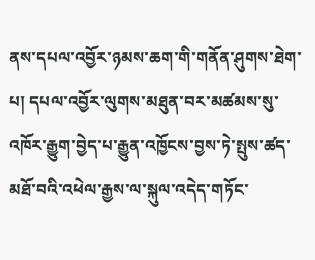ནས་དཔལ་འབྱོར་ཉམས་ཆག་གི་གནོན་ཤུགས་ཐེག་པ། དཔལ་འབྱོར་ལུགས་མཐུན་བར་མཚམས་སུ་འཁོར་རྒྱུག་བྱེད་པ་རྒྱུན་འཁྱོངས་བྱས་ཏེ་སྤུས་ཚད་མཐོ་བའི་འཕེལ་རྒྱས་ལ་སྐུལ་འདེད་གཏོང་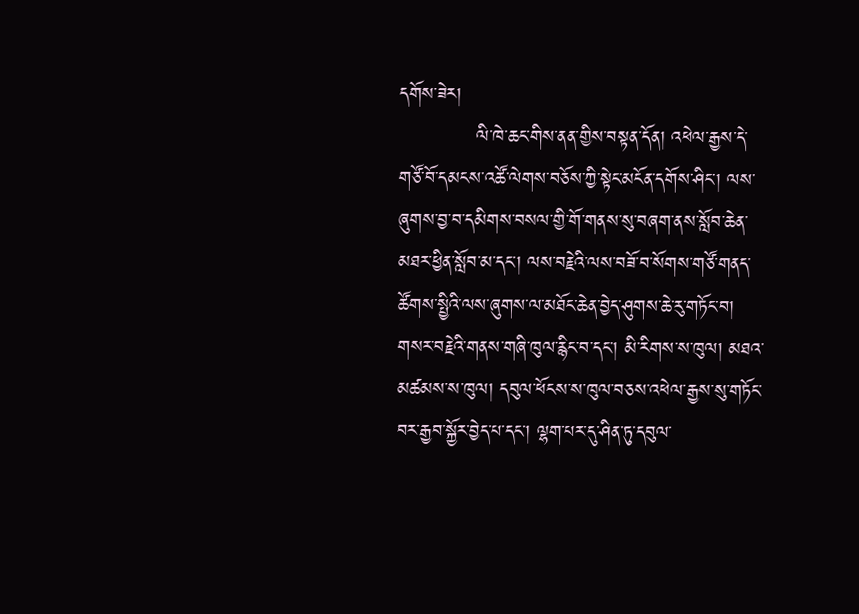དགོས་ཟེར།
            ལི་ཁེ་ཆང་གིས་ནན་གྱིས་བསྟན་དོན། འཕེལ་རྒྱས་དེ་གཙོ་བོ་དམངས་འཚོ་ལེགས་བཅོས་ཀྱི་སྟེང་མངོན་དགོས་ཤིང་། ལས་ཞུགས་བྱ་བ་དམིགས་བསལ་གྱི་གོ་གནས་སུ་བཞག་ནས་སློབ་ཆེན་མཐར་ཕྱིན་སློབ་མ་དང་། ལས་བརྗེའི་ལས་བཟོ་བ་སོགས་གཙོ་གནད་ཚོགས་སྤྱིའི་ལས་ཞུགས་ལ་མཐོང་ཆེན་བྱེད་ཤུགས་ཆེ་རུ་གཏོང་བ། གསར་བརྗེའི་གནས་གཞི་ཁུལ་རྙིང་བ་དང་། མི་རིགས་ས་ཁུལ། མཐའ་མཚམས་ས་ཁུལ། དབུལ་ཕོངས་ས་ཁུལ་བཅས་འཕེལ་རྒྱས་སུ་གཏོང་བར་རྒྱབ་སྐྱོར་བྱེད་པ་དང་། ལྷག་པར་དུ་ཤིན་ཏུ་དབུལ་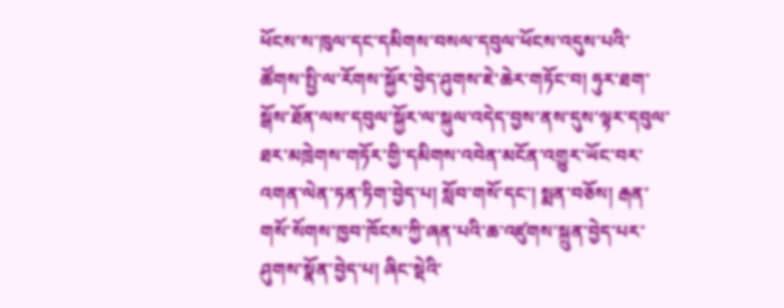ཕོངས་ས་ཁུལ་དང་དམིགས་བསལ་དབུལ་ཕོངས་འདུས་པའི་ཚོགས་སྤྱི་ལ་རོགས་སྐྱོར་བྱེད་ཤུགས་ཇེ་ཆེར་གཏོང་བ། ཧུར་ཐག་སྒོས་ཐོན་ལས་དབུལ་སྐྱོར་ལ་སྐུལ་འདེད་བྱས་ནས་དུས་ལྟར་དབུལ་ཐར་མཁྲེགས་གཏོར་གྱི་དམིགས་འབེན་མངོན་འགྱུར་ཡོང་བར་འགན་ལེན་ཏན་ཏིག་བྱེད་པ། སློབ་གསོ་དང་། སྨན་བཅོས། རྒན་གསོ་སོགས་ཁྱབ་ཁོངས་ཀྱི་ཞན་པའི་ཆ་འཛུགས་སྐྲུན་བྱེད་པར་ཤུགས་སྣོན་བྱེད་པ། ཞིང་སྡེའི་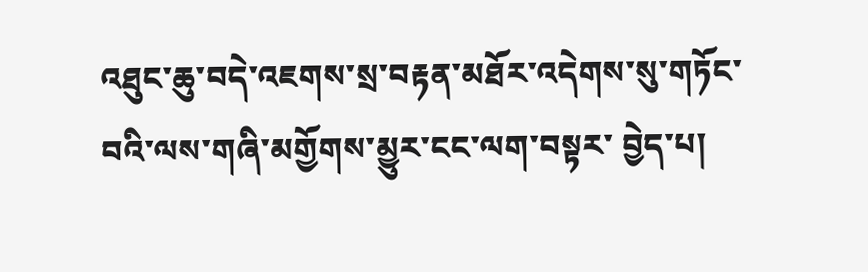འཐུང་ཆུ་བདེ་འཇགས་སྲ་བརྟན་མཐོར་འདེགས་སུ་གཏོང་བའི་ལས་གཞི་མགྱོགས་མྱུར་ངང་ལག་བསྟར་ བྱེད་པ།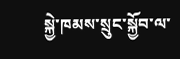སྐྱེ་ཁམས་སྲུང་སྐྱོབ་ལ་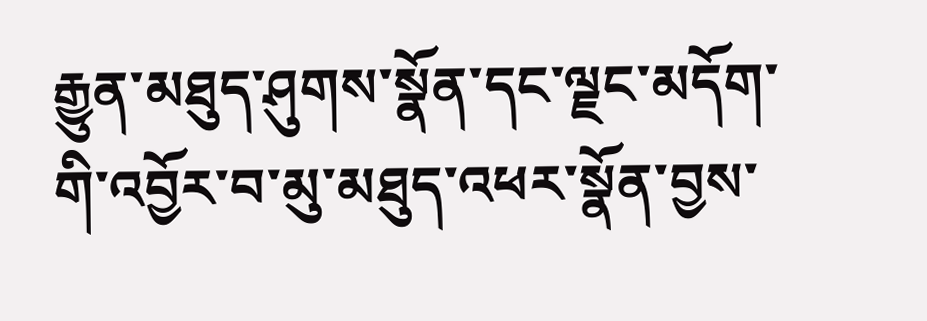རྒྱུན་མཐུད་ཤུགས་སྣོན་དང་ལྗང་མདོག་གི་འབྱོར་བ་མུ་མཐུད་འཕར་སྣོན་བྱས་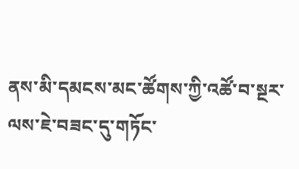ནས་མི་དམངས་མང་ཚོགས་ཀྱི་འཚོ་བ་སྔར་ལས་ཇེ་བཟང་དུ་གཏོང་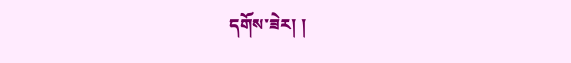དགོས་ཟེར། །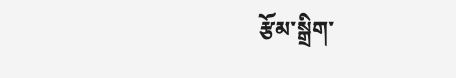རྩོམ་སྒྲིག་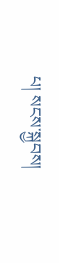པ། སངས་སྐྱབས།